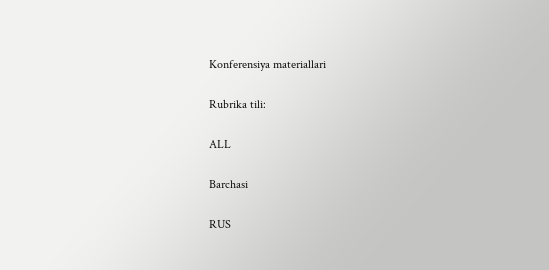Konferensiya materiallari

Rubrika tili:

ALL

Barchasi

RUS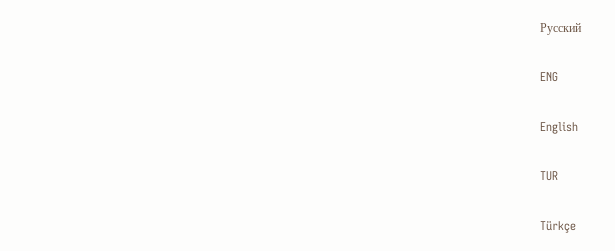Русский

ENG

English

TUR

Türkçe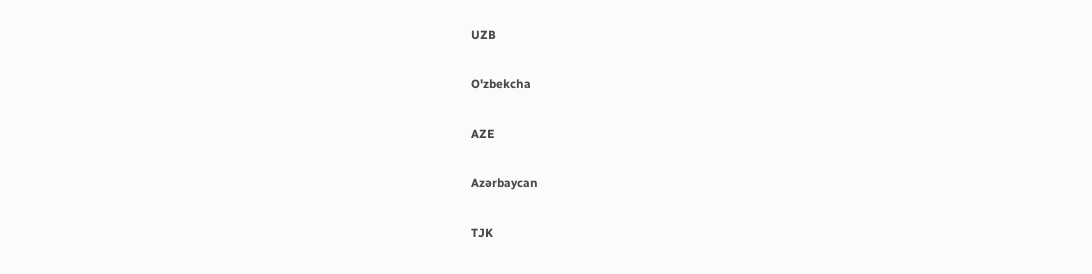UZB

O'zbekcha

AZE

Azərbaycan

TJK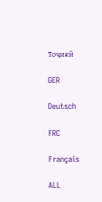Тоҷикӣ

GER

Deutsch

FRC

Français

ALL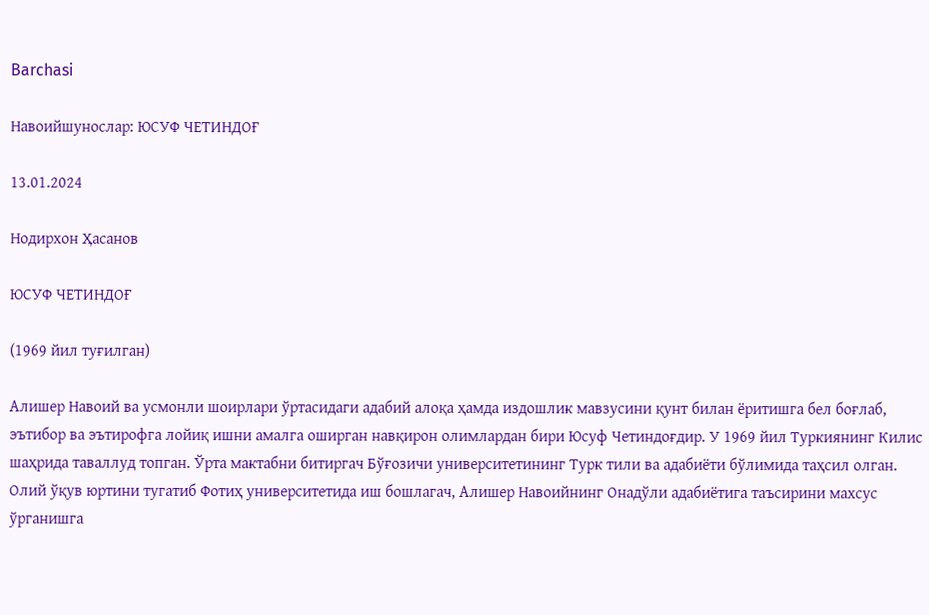Barchasi

Навоийшунослар: ЮСУФ ЧЕТИНДОҒ

13.01.2024

Нодирхон Ҳасанов

ЮСУФ ЧЕТИНДОҒ

(1969 йил туғилган)

Алишер Навоий ва усмонли шоирлари ўртасидаги адабий алоқа ҳамда издошлик мавзусини қунт билан ёритишга бел боғлаб, эътибор ва эътирофга лойиқ ишни амалга оширган навқирон олимлардан бири Юсуф Четиндоғдир. У 1969 йил Туркиянинг Килис шаҳрида таваллуд топган. Ўрта мактабни битиргач Бўғозичи университетининг Турк тили ва адабиёти бўлимида таҳсил олган. Олий ўқув юртини тугатиб Фотиҳ университетида иш бошлагач, Алишер Навоийнинг Онадўли адабиётига таъсирини махсус ўрганишга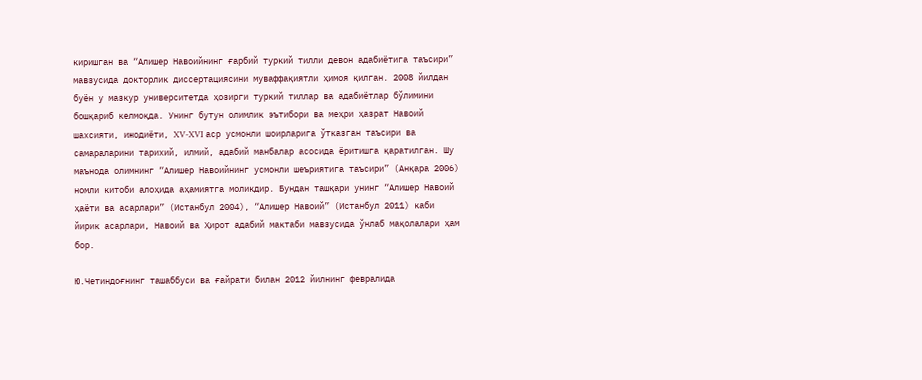киришган ва “Алишер Навоийнинг ғарбий туркий тилли девон адабиётига таъсири” мавзусида докторлик диссертациясини муваффақиятли ҳимоя қилган. 2008 йилдан буён у мазкур университетда ҳозирги туркий тиллар ва адабиётлар бўлимини бошқариб келмоқда. Унинг бутун олимлик эътибори ва меҳри ҳазрат Навоий шахсияти, ижодиёти, XV‑XVI аср усмонли шоирларига ўтказган таъсири ва самараларини тарихий, илмий, адабий манбалар асосида ёритишга қаратилган. Шу маънода олимнинг “Алишер Навоийнинг усмонли шеъриятига таъсири” (Анқара 2006) номли китоби алоҳида аҳамиятга моликдир. Бундан ташқари унинг “Алишер Навоий ҳаёти ва асарлари” (Истанбул 2004), “Алишер Навоий” (Истанбул 2011) каби йирик асарлари, Навоий ва Ҳирот адабий мактаби мавзусида ўнлаб мақолалари ҳам бор.

Ю.Четиндоғнинг ташаббуси ва ғайрати билан 2012 йилнинг февралида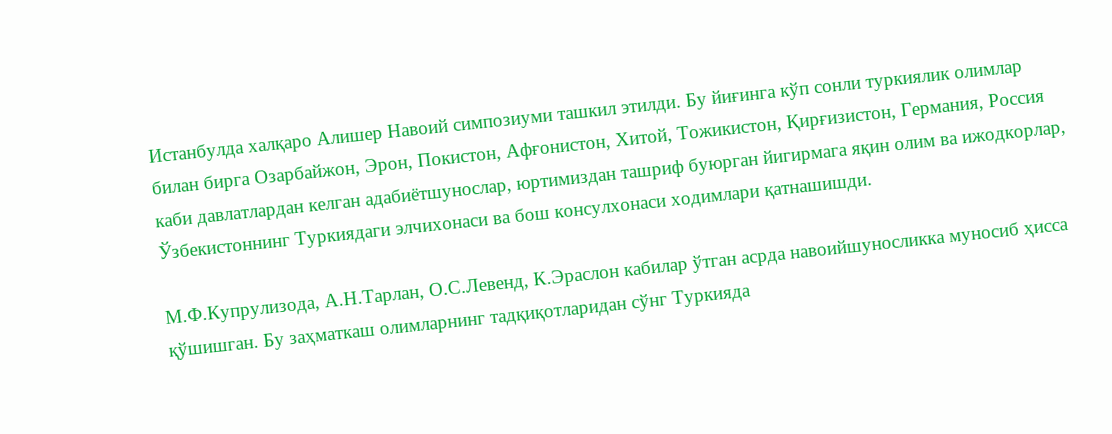Истанбулда халқаро Алишер Навоий симпозиуми ташкил этилди. Бу йиғинга кўп сонли туркиялик олимлар билан бирга Озарбайжон, Эрон, Покистон, Афғонистон, Хитой, Тожикистон, Қирғизистон, Германия, Россия каби давлатлардан келган адабиётшунослар, юртимиздан ташриф буюрган йигирмага яқин олим ва ижодкорлар, Ўзбекистоннинг Туркиядаги элчихонаси ва бош консулхонаси ходимлари қатнашишди.

М.Ф.Купрулизода, А.Н.Тарлан, О.С.Левенд, К.Эраслон кабилар ўтган асрда навоийшуносликка муносиб ҳисса қўшишган. Бу заҳматкаш олимларнинг тадқиқотларидан сўнг Туркияда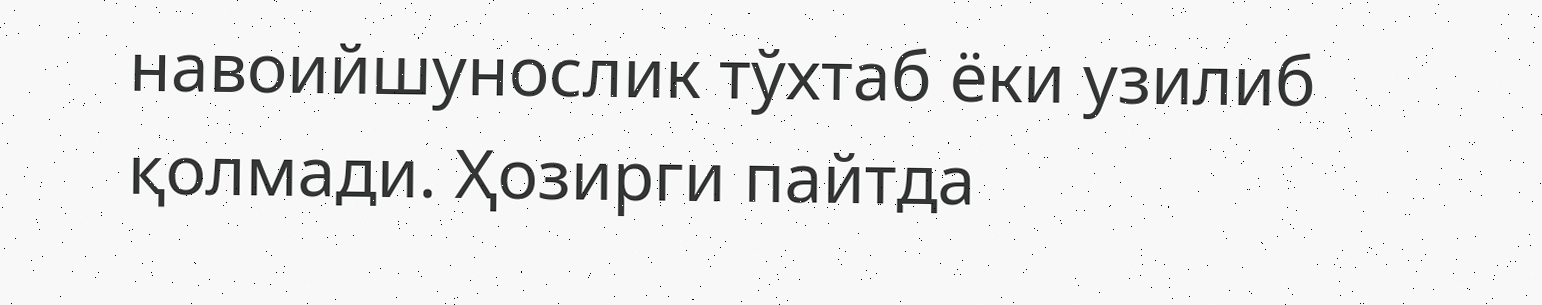навоийшунослик тўхтаб ёки узилиб қолмади. Ҳозирги пайтда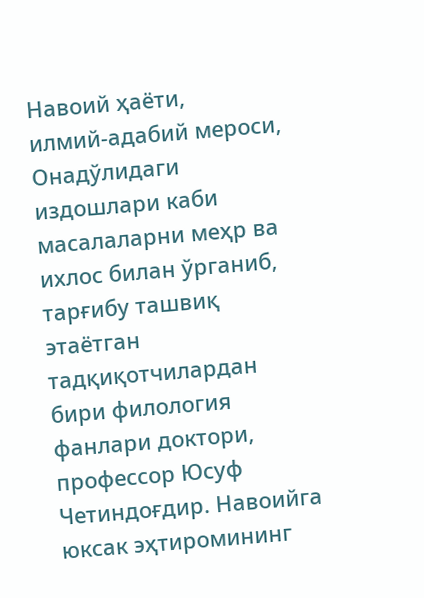Навоий ҳаёти, илмий‑адабий мероси, Онадўлидаги издошлари каби масалаларни меҳр ва ихлос билан ўрганиб, тарғибу ташвиқ этаётган тадқиқотчилардан бири филология фанлари доктори, профессор Юсуф Четиндоғдир. Навоийга юксак эҳтиромининг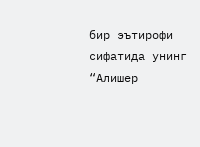бир эътирофи сифатида унинг “Алишер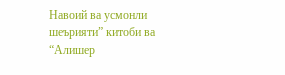Навоий ва усмонли шеърияти” китоби ва “Алишер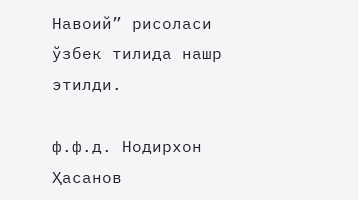Навоий” рисоласи ўзбек тилида нашр этилди.

ф.ф.д. Нодирхон Ҳасанов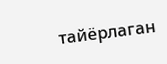тайёрлаган